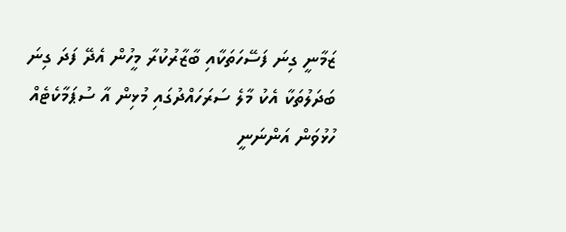ޒަމާނީ ގިނަ ފަސޭހަތަކާއި ބާޒާރުކުރާ މީހުން އެދޭ ފަދަ ގިނަ ބަދަލުތަކާ އެކު މާލެ ސަރަހައްދުގައި މުޅިން އާ ސުޕަމާކެޓެއް ހުޅުވަން އަންނަނީ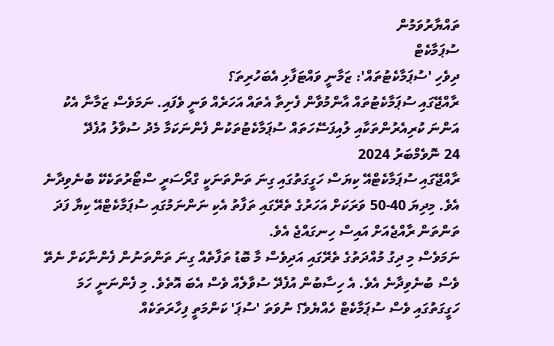ތައްޔާރުވަމުން
ސުޕަމާކެޓް
ދިވެހި 'ސުޕަމާކެޓުތައް': ޒަމާނީ ވައްޓަފާޅި އެބަހުރިތަ؟
ރާއްޖޭގައި ސުޕަމާކެޓުތައް އާންމުވާން ފެށިތާ އެތައް އަހަރެއް ވަނީ ވެފައި. ނަމަވެސް ޒަމާނާ އެކު އަންނަ ކުރިއެރުންތަކާއި ލުއިފަސޭހަތައް ސުޕަމާކެޓުތަކުން ފެންނަކަމާ މެދު ސުވާލު އުފެދޭ
24 ނޮވެމްބަރު 2024
ރާއްޖޭގައި ސުޕަމާކެޓްއޭ ކިޔަސް ހަގީގަތުގައި ގިނަ ތަންތަނަކީ ގްރޯސަރީ ސްޓޯރުތަކެކޭ ބުނެވިދާނެ އެވެ. މިދިޔަ 40-50 ވަރަކަށް އަހަރުގެ ތެރޭގައި ތަފާތު އެކި ނަންނަމުގައި ސުޕަމާކެޓްއޭ ކިޔާ ފަދަ ތަންތަން ރާއްޖެއަށް އައިސް ހިނގައްޖެ އެވެ.
ނަމަވެސް މި ދިގު މުއްދަތުގެ ތެރޭގައި އަދިވެސް މާ ބޮޑު ތަފާތެއް ގިނަ ތަންތަނުން ފެންނާކަށް ނެތޭ ވެސް ބުނެވިދާނެ އެވެ. އެ ހިސާބުން އުފެދޭ ސުވާލެއް ވެސް އެބަ އޮތެވެ. މި ފެންނަނީ ހަމަ ހަގީގަތުގައި ވެސް ސުޕަމާކެޓް ހެއްޔެވެ؟ ނުވަތަ 'ސުޕަ' ކަންމަތީ ފިހާރަތަކެއް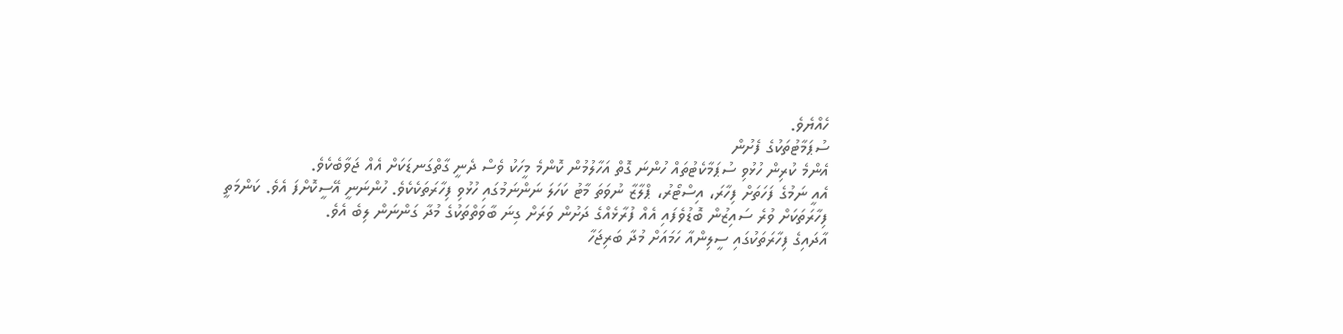ހެއްޔެވެ.
ސުޕަމާޓުތަކުގެ ފެށުން
އެންމެ ކުރިން ހުޅުވި ސުޕަމާކެޓުތައް ހުންނަ ގޮތް އަހާލުމުން ކޮންމެ މީހަކު ވެސް ދެނީ ގާތްގަނޑަކަށް އެއް ޖަވާބެކެވެ.
އެއީ ނަމުގެ ފަހަތަށް ފިހާރަ، އިސްޓޯރު، ޕްލާޒާ ނުވަތަ މާޓު ކަހަލަ ނަންނަމުގައި ހުޅުވި ފިހާރަތަކެކެވެ. ހުންނަނީ އޭސީކޮށްފަ އެވެ. ކަންމަތީ ފިހާރަތަކަށް ވުރެ ސައިޒުން ބޮޑުވެފައި އެއް ފުރާޅެއްގެ ދަށުން ވަރަށް ގިނަ ބާވަތްތަކުގެ މުދާ ގަންނަން ލިބެ އެވެ.
އާދައިގެ ފިހާރަތަކުގައި ސީލިންއާ ހަމައަށް މުދާ ބަރިޖަހާ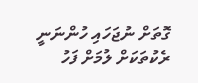ގޮތަށް ނުޖަހައި ހުންނަނީ ރެކުތަކަށް ލުމަށް ފަހު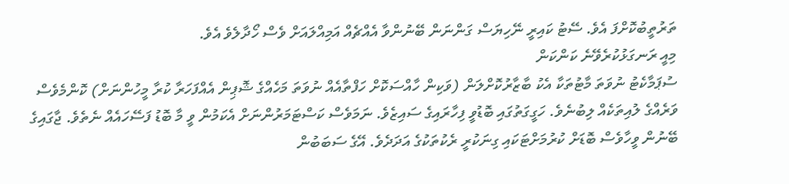ތަރުތީބުކޮށްފަ އެވެ. ސޭޓު ކައިރީ ނޭހިޔަސް ގަންނަން ބޭނުންވާ އެއްޗެއް އަމިއްލައަށް ވެސް ހޯދާލެވެ އެވެ.
މިއީ ރަނގަޅުކުރެވޭނެ ކަންކަން
ސުޕަމާކެޓު ނުވަތަ މާޓުތަކާ އެކު ބާޒާރުކޮށްލަން (ވަކިން ހާއްސަކޮށް ހަފްތާއެއް ނުވަތަ މަހެއްގެ ޝޮޕިން އެއްފަހަރާ ކުރާ މީހުންނަށް) ކޮންމެވެސް ވަރެއްގެ ލުއިތަކެއް ލިބުނެވެ. ހަގީގަތުގައި ބޮޑުވީ ފިހާރައިގެ ސައިޒެވެ. ނަމަވެސް ކަސްޓަމަރުންނަށް އެކަމުން ވީ މާ ބޮޑު ފަސޭހައެއް ނެތެވެ. ޖާގައިގެ ބޭނުން ވީހާވެސް ބޮޑަށް ކުރުމަށްޓަކައި ގިނަކުރީ ރެކުތަކުގެ އަދަދެވެ. އޭގެ ސަބަބުން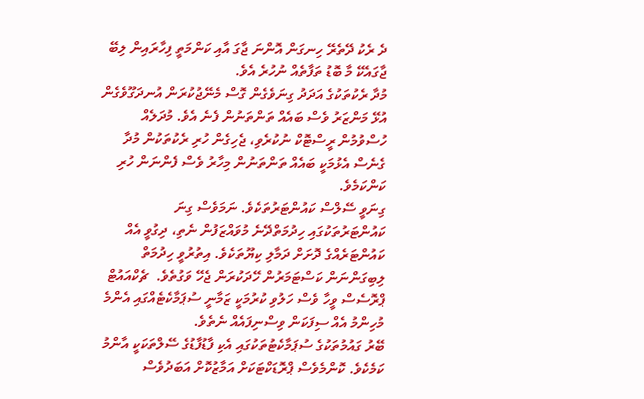ދެ ރެކު ދޭތެރޭ ހިނގަން އޮންނަ ޖާގަ އާއި ކަންމަތީ ފިހާރައިން ލިބޭ ޖާގައެކޭ މާ ބޮޑު ތަފާތެއް ނުހުރެ އެވެ.
މުދާ ރެކުތަކުގެ އަދަދު ގިނަވެގެން ގޮސް މެނޭޖުކުރަން އުނދަގޫވެގެން އުޅޭ މަންޒަރު ވެސް ބައެއް ތަންތަނުން ފެނެ އެވެ. މުދަލެއް ހުސްވުމުން ރީސްޓޮކް ނުކުރެވި، ޖެހިގެން ހުރި ރެކުތަކުން މުދާ ގެނެސް އެޅުމަކީ ބައެއް ތަންތަނުން މިހާރު ވެސް ފެންނަން ހުރި ކަންކަމެވެ.
ގިނަވީ ސޭލްސް ކައުންޓަރުތަކެވެ. ނަމަވެސް ގިނަ ކައުންޓަރުތަކުގައި ހިދުމަތްދޭނެ މުވައްޒަފުން ނެތި، ދިގުވީ އެއް ކައުންޓަރެއްގެ ދޮށަށް ދަމާލި ކިޔޫތަކެވެ. އިތުރުވީ ހިދުމަތް ލިބިގަންނަން ކަސްޓަމަރުން ހޭދަކުރަން ޖެހޭ ވަގުތެވެ.  ޗެކްއައުޓް ޕްރޮސެސް ވީހާ ވެސް ހަލުވި ކުރުމަކީ ޒަމާނީ ސުޕަމާކެޓެއްގައި އެންމެ މުހިންމު އެއް ސިފަކަން ވިސްނިފައެއް ނެތެވެ.
ބޭރު ގައުމުތަކުގެ ސުޕަމާކެޓުތަކުގައި އެކި ފާޑުފާޑުގެ ސޭލްތަކަކީ އާންމު ކަމެކެވެ. ކޮންމެވެސް ޕްރޮޑަކްޓަކަށް އަމާޒުކޮށް އަބަދުވެސް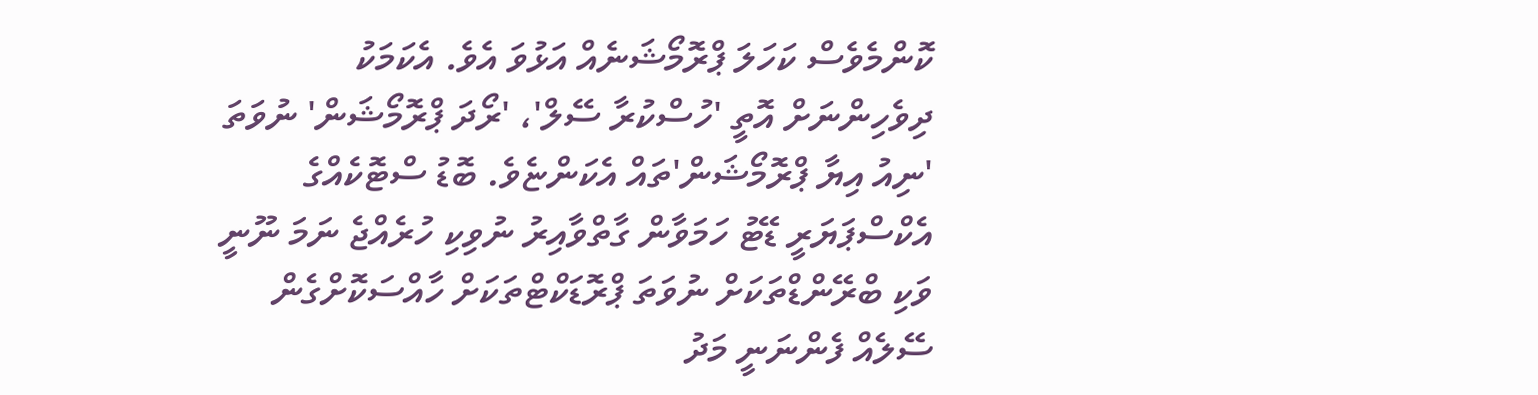ކޮންމެވެސް ކަހަލަ ޕްރޮމޯޝަނެއް އަޅުވަ އެވެ. އެކަމަކު ދިވެހިންނަށް އޮތީ 'ހުސްކުރާ ސޭލް'، 'ރޯދަ ޕްރޮމޯޝަން' ނުވަތަ 'ނިއު އިޔާ ޕްރޮމޯޝަން'ތައް އެކަންޏެވެ. ބޮޑު ސްޓޮކެއްގެ އެކްސްޕަޔަރީ ޑޭޓު ހަމަވާން ގާތްވާއިރު ނުވިކި ހުރެއްޖެ ނަމަ ނޫނީ ވަކި ބްރޭންޑްތަކަށް ނުވަތަ ޕްރޮޑަކްޓްތަކަށް ހާއްސަކޮށްގެން ސޭލެއް ފެންނަނީ މަދު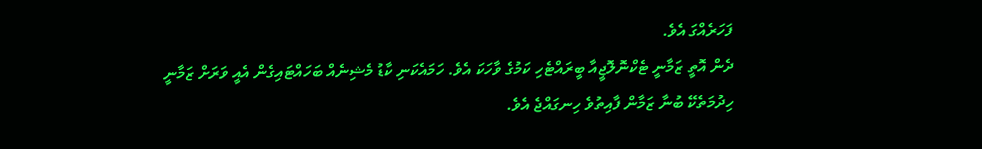ފަހަރެއްގަ އެވެ.
ދެން އޮތީ ޒަމާނީ ޓެކްނޮލޮޖީއާ ބީރައްޓެހި ކަމުގެ ވާހަކަ އެވެ. ހަމައެކަނި ކާޑު މެޝިނެއް ބަހައްޓައިގެން އެއީ ވަރަށް ޒަމާނީ ހިދުމަތެކޭ ބުނާ ޒަމާން ފާއިތުވެ ހިނގައްޖެ އެވެ.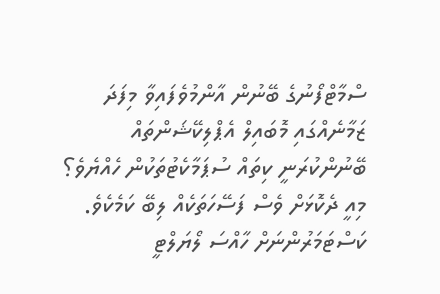ސްމާޓްފޯނުގެ ބޭނުން އާންމުވެފައިވާ މިފަދަ ޒަމާނެއްގައި މޮބައިލް އެޕްލިކޭޝަންތައް ބޭނުންކުރަނީ ކިތައް ސުޕަމާކެޓުތަކުން ހެއްޔެވެ؟ މިއީ ދެކޮޅަށް ވެސް ފަސޭހަތަކެއް ލިބޭ ކަމެކެވެ. ކަސްޓަމަރުންނަށް ހާއްސަ ލޯޔަލްޓީ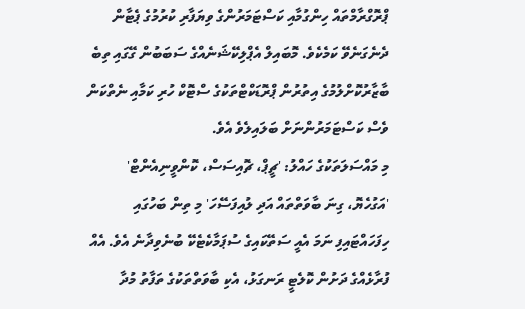ޕްރޮގްރާމްތައް ހިންގުމާއި ކަސްޓަމަރުންގެ ވިޔަފާރި ކުރުމުގެ ޕެޓާން ދެނެގަނެވޭ ކަމެކެވެ. މޮބައިލް އެޕްލިކޭޝަނެއްގެ ސަބަބުން ގޭގައި ތިބެ ބާޒާރުކޮށްލުމުގެ އިތުރުން ޕްރޮޑަކްޓްތަކުގެ ސްޓޮކް ހުރި ކަމާއި ނެތްކަން ވެސް ކަސްޓަމަރުންނަށް ބަލައިލެވެ އެވެ.
މި މައްސަލަތަކުގެ ހައްލު: 'ޗީޕް، ޗޮއިސަސް، ކޮންވީނިއެންޓް'
'އަގުހެޔޮ، ގިނަ ބާވަތްތައް އަދި ލުއިފަސޭހަ' މި ތިން ބަހުގައި ހިފަހައްޓައިފި ނަމަ އެއީ ސަތޭކައިގެ ސުޕަމާކެޓެކޭ ބުނެވިދާނެ އެވެ. އެއް ފުރާޅެއްގެ ދަށުން ކޮލެޓީ ރަނގަޅު، އެކި ބާވަތްތަކުގެ ތަފާތު މުދާ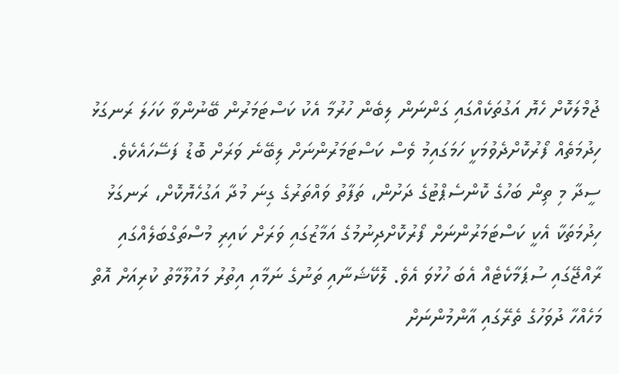ޖުމްލަކޮށް ހެޔޮ އަގުތަކެއްގައި ގަންނަން ލިބެން ހުރުމާ އެކު ކަސްޓަމަރުން ބޭނުންވާ ކަހަލަ ރަނގަޅު ހިދުމަތެއް ފޯރުކޮށްދެވުމަކީ ހަމަގައިމު ވެސް ކަސްޓަމަރުންނަށް ލިބޭނެ ވަރަށް ބޮޑު ފަސޭހައެކެވެ.
ސީދާ މި ތިން ބަހުގެ ކޮންސެޕްޓުގެ ދަށުން، ތަފާތު ވައްތަރުގެ ގިނަ މުދާ އަގުހެޔޮކޮށް، ރަނގަޅު ހިދުމަތަކާ އެކީ ކަސްޓަމަރުންނަށް ފޯރުކޮށްދިނުމުގެ އަމާޒުގައި ވަރަށް ކައިރި މުސްތަގްބަލެއްގައި ރާއްޖޭގައި ސުޕަމާކެޓެއް އެބަ ހުޅުވަ އެވެ. ލޮކޭޝަނާއި ތަނުގެ ނަމާއި އިތުރު މައުލޫމާތު ކުރިއަށް އޮތް މަހެއްހާ ދުވަހުގެ ތެރޭގައި އާންމުންނަށް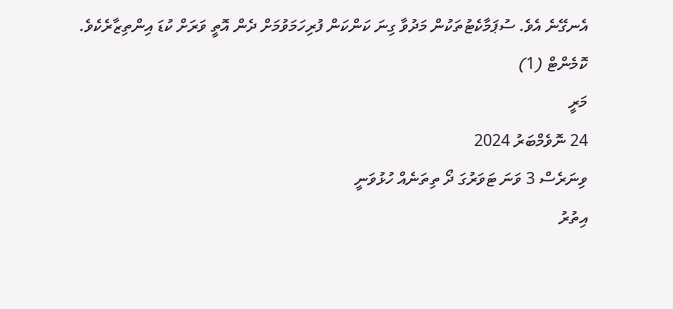އެނގޭނެ އެވެ. ސުޕަމާކެޓުތަކުން މަދުވާ ގިނަ ކަންކަން ފުރިހަމަވުމަށް ދެން އޮތީ ވަރަށް ކުޑަ އިންތިޒާރެކެވެ.
ކޮމެންޓް (1)
މަރީ
24 ނޮވެމްބަރު 2024
ވިނަރެސް 3 ވަނަ ޓަވަރުގަ ދޯ ތިތަނެއް ހުޅުވަނީ
އިތުރު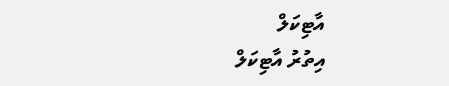އާޓިކަލް
އިތުރު އާޓިކަލް